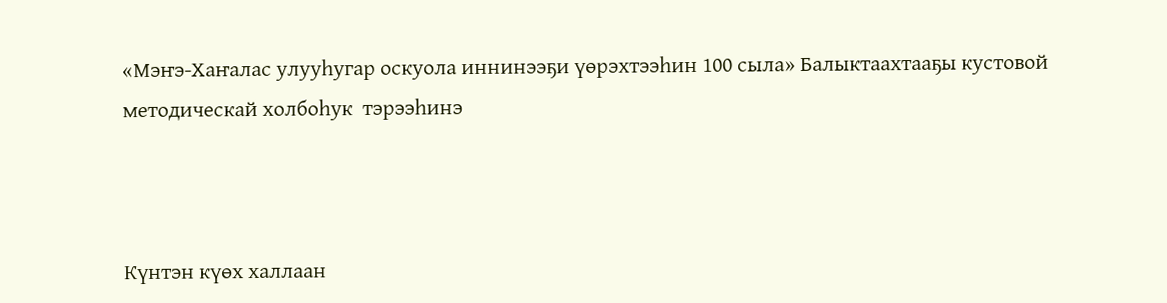«Мэҥэ-Хаҥалас улууһугар оскуола иннинээҕи үөрэхтээһин 100 сыла» Балыктаахтааҕы кустовой методическай холбоһук  тэрээһинэ



Күнтэн күөх халлаан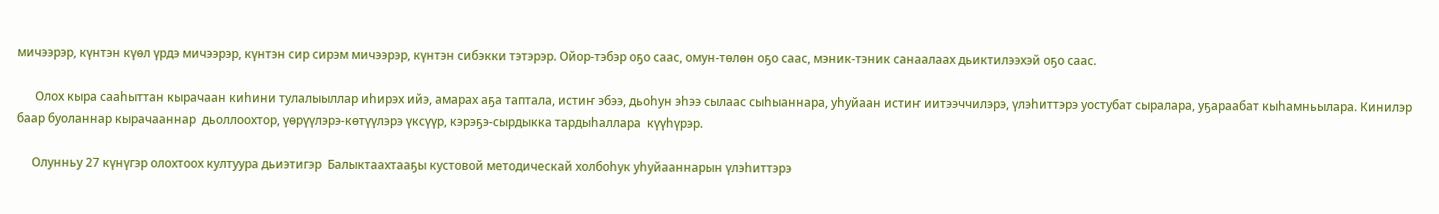мичээрэр, күнтэн күөл үрдэ мичээрэр, күнтэн сир сирэм мичээрэр, күнтэн сибэкки тэтэрэр. Ойор-тэбэр оҕо саас, омун-төлөн оҕо саас, мэник-тэник санаалаах дьиктилээхэй оҕо саас.

      Олох кыра сааһыттан кырачаан киһини тулалыыллар иһирэх ийэ, амарах аҕа таптала, истиҥ эбээ, дьоһун эһээ сылаас сыһыаннара, уһуйаан истиҥ иитээччилэрэ, үлэһиттэрэ уостубат сыралара, уҕараабат кыһамньылара. Кинилэр баар буоланнар кырачааннар  дьоллоохтор, үөрүүлэрэ-көтүүлэрэ үксүүр, кэрэҕэ-сырдыкка тардыһаллара  күүһүрэр.

     Олунньу 27 күнүгэр олохтоох култуура дьиэтигэр  Балыктаахтааҕы кустовой методическай холбоһук уһуйааннарын үлэһиттэрэ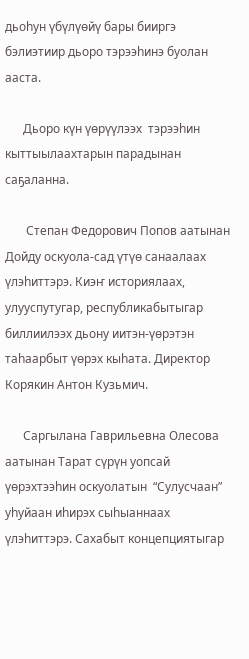дьоһун үбүлүөйү бары бииргэ бэлиэтиир дьоро тэрээһинэ буолан ааста.

      Дьоро күн үөрүүлээх  тэрээһин кыттыылаахтарын парадынан саҕаланна.

       Степан Федорович Попов аатынан Дойду оскуола-сад үтүө санаалаах үлэһиттэрэ. Киэҥ историялаах, улууспутугар, республикабытыгар биллиилээх дьону иитэн-үөрэтэн таһаарбыт үөрэх кыһата. Директор Корякин Антон Кузьмич.

      Саргылана Гаврильевна Олесова аатынан Тарат сүрүн уопсай үөрэхтээһин оскуолатын  “Сулусчаан” уһуйаан иһирэх сыһыаннаах үлэһиттэрэ. Сахабыт концепциятыгар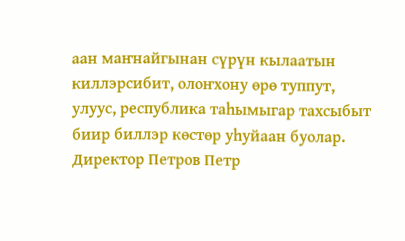аан маҥнайгынан сүрүн кылаатын киллэрсибит, олоҥхону өрө туппут, улуус, республика таһымыгар тахсыбыт биир биллэр көстөр уһуйаан буолар.  Директор Петров Петр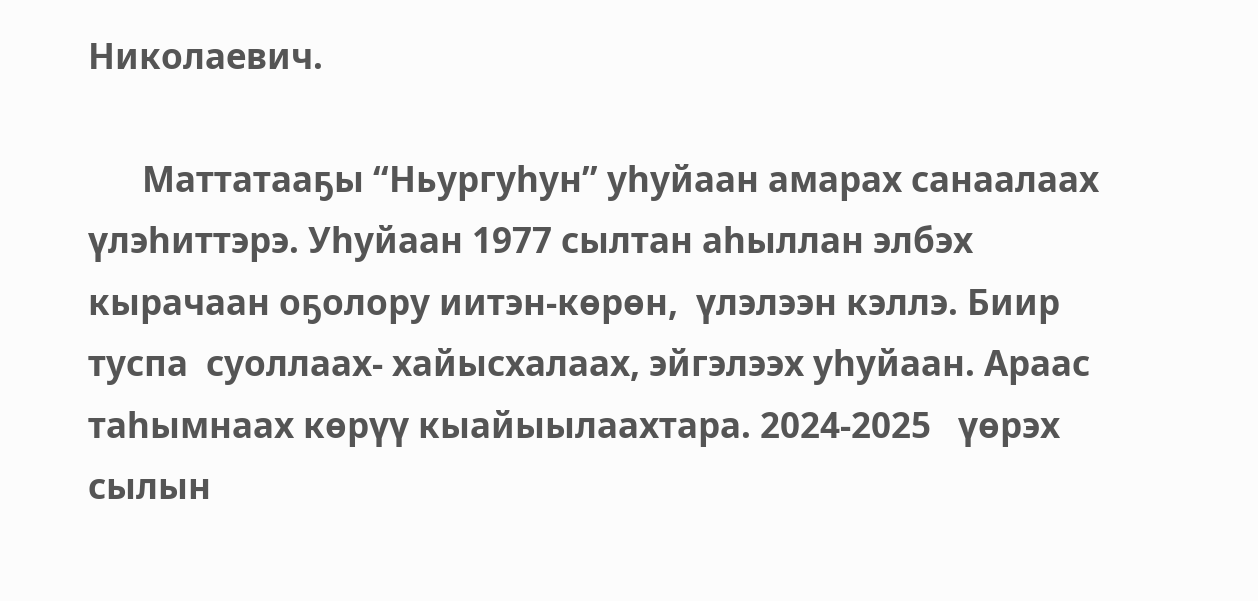Николаевич.

      Маттатааҕы “Ньургуһун” уһуйаан амарах санаалаах үлэһиттэрэ. Уһуйаан 1977 сылтан аһыллан элбэх кырачаан оҕолору иитэн-көрөн,  үлэлээн кэллэ. Биир туспа  суоллаах- хайысхалаах, эйгэлээх уһуйаан. Араас таһымнаах көрүү кыайыылаахтара. 2024-2025   үөрэх сылын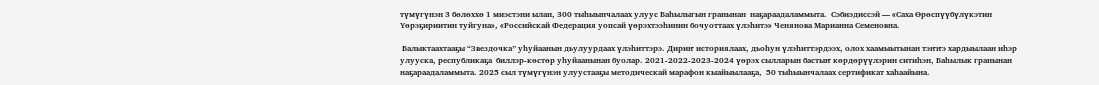түмүгүнэн 3 бөлөххө 1 миэстэни ылан, 300 тыһыынчалаах улуус Баһылыгын гранынан  наҕараадаламмыта.  Сэбиэдиссэй — «Саха Өрөспүүбүлүкэтин Үөрэҕириитин туйгуна», «Российскай Федерация уопсай үөрэхтээһинин бочуоттаах үлэһитэ» Ченянова Марианна Семеновна.

 Балыктаахтааҕы “Звездочка” уһуйаанын дьулуурдаах үлэһиттэрэ. Дириҥ историялаах, дьоһун үлэһиттэрдээх, олох хаамыытынан тэҥҥэ хардыылаан иһэр улууска, республикаҕа  биллэр-көстөр уһуйаанынан буолар. 2021-2022-2023-2024 үөрэх сылларын бастыҥ көрдөрүүлэрин ситиһэн, Баһылык гранынан наҕараадаламмыта. 2025 сыл түмүгүнэн улуустааҕы методическай марафон кыайыылааҕа,  50 тыһыынчалаах сертификат хаһаайына.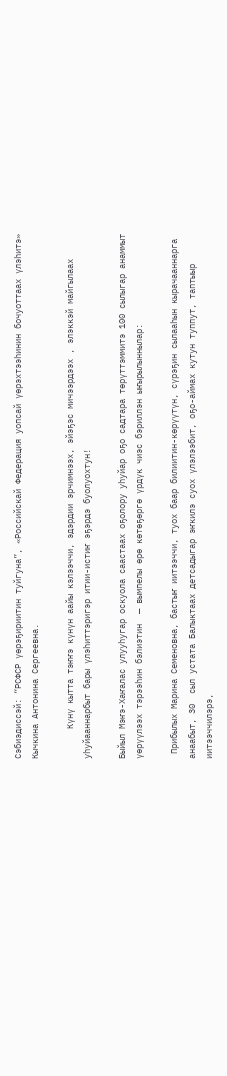Сэбиэдиссэй: “РСФСР үөрэҕириитин туйгуна”, «Российскай Федерация уопсай үөрэхтээһинин бочуоттаах үлэһитэ» Кычкина Антонина Сергеевна.

      Күнү кытта тэҥҥэ күнүн аайы кэлээччи, эдэрдии эрчимнээх, эйэҕэс мичээрдээх , элэккэй майгылаах уһуйааннарбыт бары үлэһиттэригэр итии-истиҥ эҕэрдэ буолуохтун!

Быйыл Мэҥэ-Хаҥалас улууһугар оскуола саастаах оҕолору уһуйар оҕо садтара төрүттэммитэ 100 сылыгар анаммыт  үөрүүлээх тэрээһин бэлиэтин  — вымпелы өрө көтөҕөргө үрдүк чиэс бэриллэн ыҥырылыннылар:

 Прибылых Марина Семеновна, бастыҥ иитээччи, туох баар билиитин-көрүүтүн, сүрэҕин сылааһын кырачааннарга анаабыт, 30  сыл устата Балыктаах детсадыгар эҥкилэ суох үлэлээбит, оҕо-аймах кутун туппут, таптыыр иитээччилэрэ,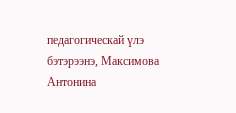педагогическай үлэ бэтэрээнэ, Максимова Антонина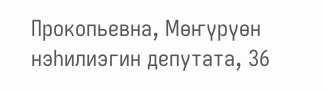Прокопьевна, Мөҥүрүөн нэһилиэгин депутата, 36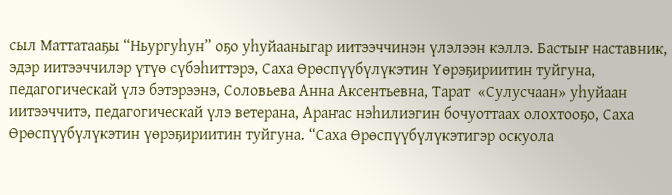сыл Маттатааҕы “Ньургуһун” оҕо уһуйааныгар иитээччинэн үлэлээн кэллэ. Бастыҥ наставник, эдэр иитээччилэр үтүө сүбэһиттэрэ, Саха Өрөспүүбүлүкэтин Үөрэҕириитин туйгуна,  педагогическай үлэ бэтэрээнэ, Соловьева Анна Аксентьевна, Тарат  «Сулусчаан» уһуйаан иитээччитэ, педагогическай үлэ ветерана, Араҥас нэһилиэгин бочуоттаах олохтооҕо, Саха Өрөспүүбүлүкэтин үөрэҕириитин туйгуна. “Саха Өрөспүүбүлүкэтигэр оскуола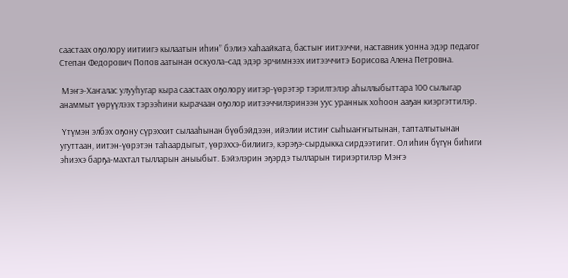саастаах оҕолору иитиигэ кылаатын иһин” бэлиэ хаһаайката, бастыҥ иитээччи, наставник уонна эдэр педагог Степан Федорович Попов аатынан оскуола–сад эдэр эрчимнээх иитээччитэ Борисова Алена Петровна.

 Мэҥэ-Хаҥалас улууһугар кыра саастаах оҕолору иитэр-үөрэтэр тэрилтэлэр аһыллыбыттара 100 сылыгар анаммыт үөрүүлээх тэрээһини кырачаан оҕолор иитээччилэринээн уус ураннык хоһоон ааҕан киэргэттилэр.

 Үтүмэн элбэх оҕону сүрэххит сылааһынан бүөбэйдээн, ийэлии истиҥ сыһыаҥҥытынан, тапталгытынан  угуттаан, иитэн-үөрэтэн таһаардыгыт, үөрэххэ-билиигэ, кэрэҕэ-сырдыкка сирдээтигит. Ол иһин бүгүн биһиги эһиэхэ барҕа-махтал тылларын аныыбыт. Бэйэлэрин эҕэрдэ тылларын тириэртилэр Мэҥэ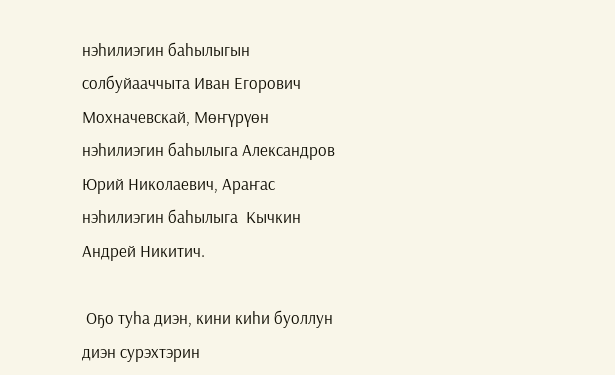нэһилиэгин баһылыгын солбуйааччыта Иван Егорович Мохначевскай, Мөҥүрүөн нэһилиэгин баһылыга Александров Юрий Николаевич, Араҥас нэһилиэгин баһылыга  Кычкин Андрей Никитич.

 Оҕо туһа диэн, кини киһи буоллун диэн сурэхтэрин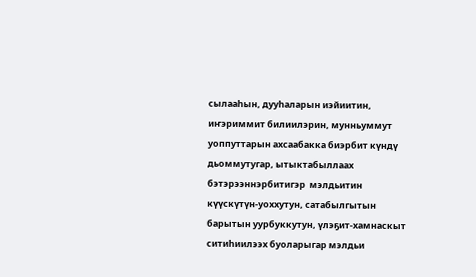сылааһын, дууһаларын иэйиитин, иҥэриммит билиилэрин, мунньуммут уоппуттарын ахсаабакка биэрбит күндү дьоммутугар, ытыктабыллаах бэтэрээннэрбитигэр  мэлдьитин күүскүтүн-уоххутун, сатабылгытын барытын уурбуккутун, үлэҕит-хамнаскыт ситиһиилээх буоларыгар мэлдьи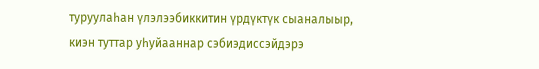туруулаһан үлэлээбиккитин үрдүктүк сыаналыыр, киэн туттар уһуйааннар сэбиэдиссэйдэрэ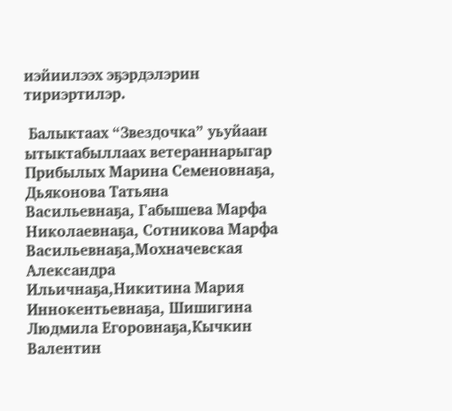иэйиилээх эҕэрдэлэрин тириэртилэр.

 Балыктаах “Звездочка” уьуйаан ытыктабыллаах ветераннарыгар Прибылых Марина Семеновнаҕа,  Дьяконова Татьяна Васильевнаҕа, Габышева Марфа Николаевнаҕа, Сотникова Марфа Васильевнаҕа,Мохначевская Александра Ильичнаҕа,Никитина Мария Иннокентьевнаҕа, Шишигина Людмила Егоровнаҕа,Кычкин Валентин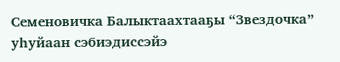Семеновичка Балыктаахтааҕы “Звездочка” уһуйаан сэбиэдиссэйэ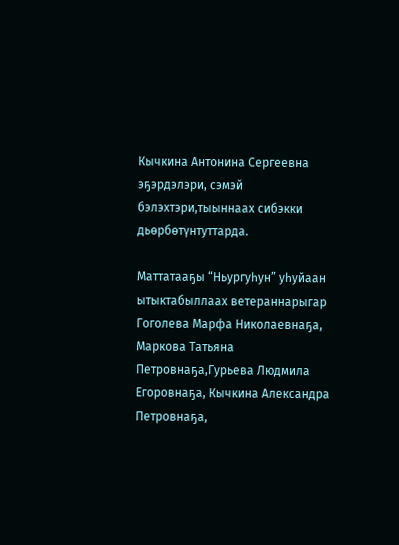Кычкина Антонина Сергеевна эҕэрдэлэри, сэмэй бэлэхтэри,тыыннаах сибэкки дьөрбөтүнтуттарда.

Маттатааҕы “Ньургуһун” уһуйаан ытыктабыллаах ветераннарыгар Гоголева Марфа Николаевнаҕа, Маркова Татьяна Петровнаҕа,Гурьева Людмила Егоровнаҕа, Кычкина Александра Петровнаҕа,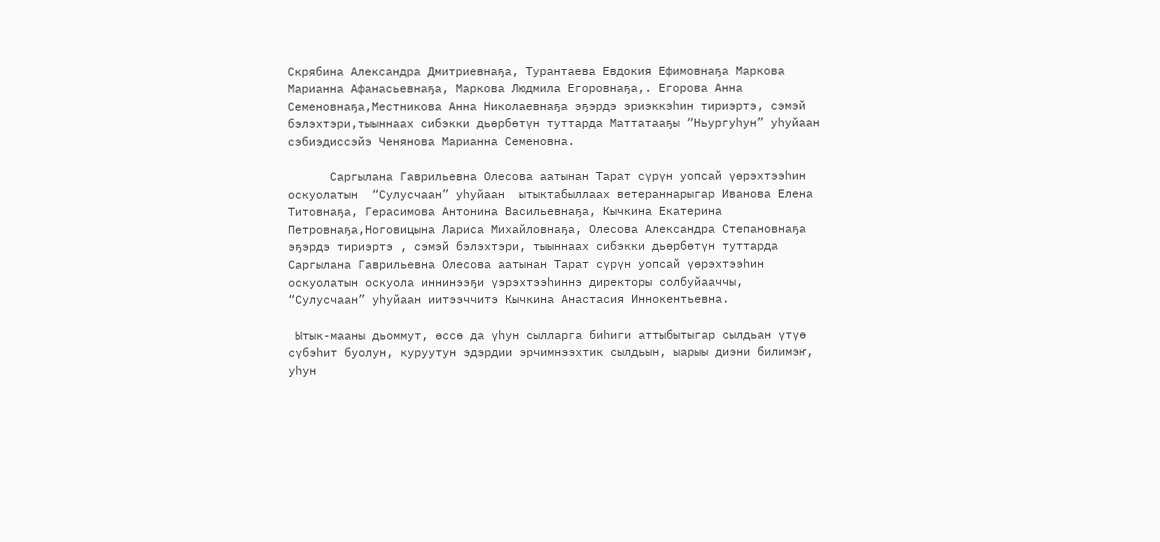Скрябина Александра Дмитриевнаҕа, Турантаева Евдокия Ефимовнаҕа Маркова Марианна Афанасьевнаҕа, Маркова Людмила Егоровнаҕа,. Егорова Анна Семеновнаҕа,Местникова Анна Николаевнаҕа эҕэрдэ эриэккэһин тириэртэ, сэмэй бэлэхтэри,тыыннаах сибэкки дьөрбөтүн туттарда Маттатааҕы “Ньургуһун” уһуйаан сэбиэдиссэйэ Ченянова Марианна Семеновна.

      Саргылана Гаврильевна Олесова аатынан Тарат сүрүн уопсай үөрэхтээһин оскуолатын  “Сулусчаан” уһуйаан  ытыктабыллаах ветераннарыгар Иванова Елена Титовнаҕа, Герасимова Антонина Васильевнаҕа, Кычкина Екатерина Петровнаҕа,Ноговицына Лариса Михайловнаҕа, Олесова Александра Степановнаҕа эҕэрдэ тириэртэ , сэмэй бэлэхтэри, тыыннаах сибэкки дьөрбөтүн туттарда Саргылана Гаврильевна Олесова аатынан Тарат сүрүн уопсай үөрэхтээһин оскуолатын оскуола иннинээҕи үэрэхтээһиннэ директоры солбуйааччы,   “Сулусчаан” уһуйаан иитээччитэ Кычкина Анастасия Иннокентьевна.

 Ытык-мааны дьоммут, өссө да үһун сылларга биһиги аттыбытыгар сылдьан үтүө сүбэһит буолун, куруутун эдэрдии эрчимнээхтик сылдьын, ыарыы диэни билимэҥ, уһун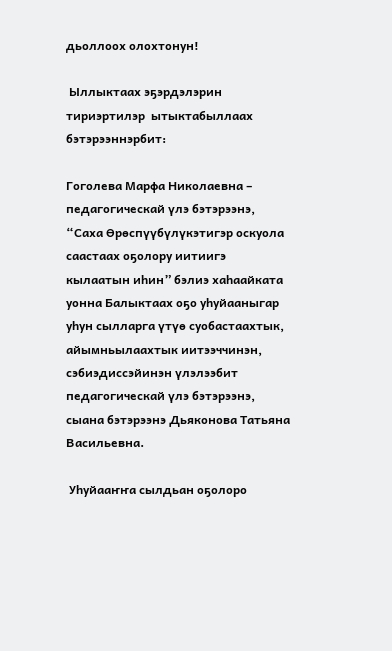дьоллоох олохтонун!

 Ыллыктаах эҕэрдэлэрин тириэртилэр  ытыктабыллаах бэтэрээннэрбит:

Гоголева Марфа Николаевна – педагогическай үлэ бэтэрээнэ, “Саха Өрөспүүбүлүкэтигэр оскуола саастаах оҕолору иитиигэ кылаатын иһин” бэлиэ хаһаайката уонна Балыктаах оҕо уһуйааныгар уһун сылларга үтүө суобастаахтык, айымньылаахтык иитээччинэн, сэбиэдиссэйинэн үлэлээбит педагогическай үлэ бэтэрээнэ, сыана бэтэрээнэ Дьяконова Татьяна Васильевна.

 Уһуйааҥҥа сылдьан оҕолоро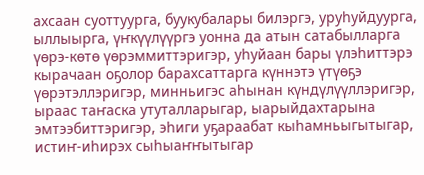ахсаан суоттуурга, буукубалары билэргэ, уруһуйдуурга, ыллыырга, үҥкүүлүүргэ уонна да атын сатабылларга үөрэ-көтө үөрэммиттэригэр, уһуйаан бары үлэһиттэрэ кырачаан оҕолор барахсаттарга күннэтэ үтүөҕэ үөрэтэллэригэр, минньигэс аһынан күндүлүүллэригэр, ыраас таҥаска утуталларыгар, ыарыйдахтарына эмтээбиттэригэр, эһиги уҕараабат кыһамньыгытыгар, истиҥ-иһирэх сыһыаҥҥытыгар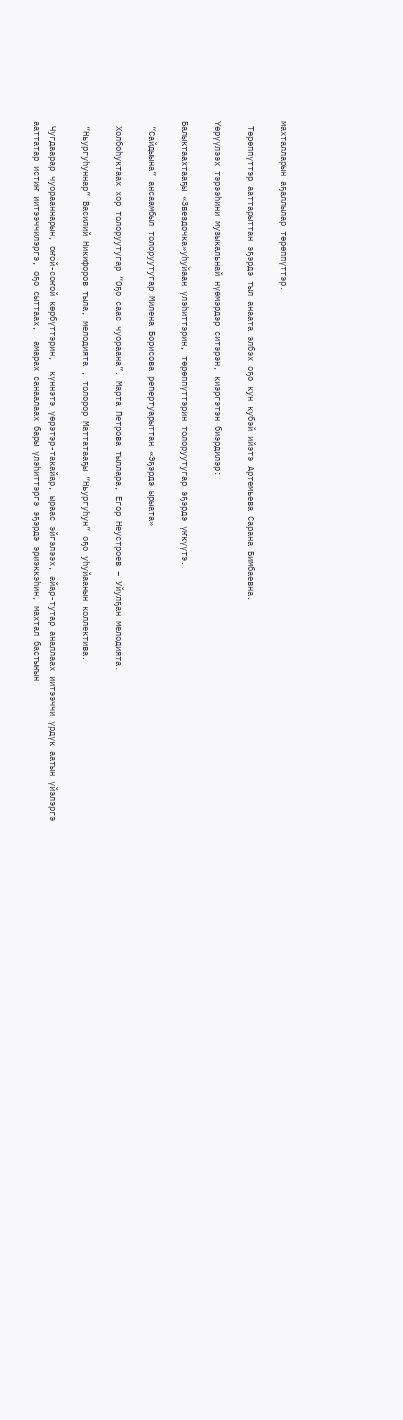махталларын аҕаллылар төрөппүттэр.

 Төрөппүттэр ааттарыттан эҕэрдэ тыл анаата элбэх оҕо кун кубэй ийэтэ Артемьева Сарана Бимбаевна.

Үөрүүлээх тэрээһини музыкальнай нүөмэрдэр ситэрэн, киэргэтэн биэрдилэр:

Балыктаахтааҕы «Звездочка»уһуйаан үлэһиттэрин, төрөппүттэрин толоруутугар эҕэрдэ үҥкүүтэ.

 “Сайдыына” ансаамбыл толоруутугар Милена Борисова репертуарыттан «Эҕэрдэ ырыата»

 Холбоһуктаах хор толоруутугар “Оҕо саас чуораана”. Марта Петрова тыллара, Егор Неустроев – Уйулҕан мелодията.

 “Ньургуһуннар” Василий Никифоров тыла, мелодията , толорор Маттатааҕы “Ньургуһун” оҕо уһуйаанын коллектива.

 Чугдаарар чуорааннарын, оҥой-соҥой көрбүттэрин,  күннэтэ үөрэтэр-такайар, ыраас эйгэлээх, айар-тутар аналлаах иитээччи үрдүк аатын үйэлэргэ ааттатар истиҥ иитээччилэргэ, оҕо сыттаах,  амарах санаалаах бары үлэһиттэргэ эҕэрдэ эриэккэһин, махтал бастыҥын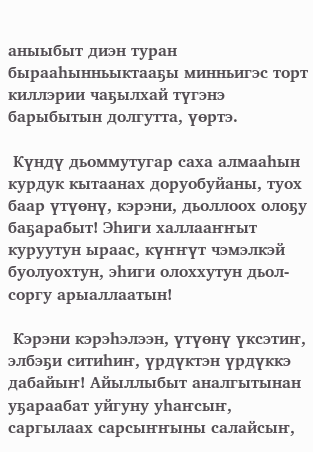аныыбыт диэн туран бырааһынньыктааҕы минньигэс торт киллэрии чаҕылхай түгэнэ барыбытын долгутта, үөртэ.

 Күндү дьоммутугар саха алмааһын курдук кытаанах доруобуйаны, туох баар үтүөнү, кэрэни, дьоллоох олоҕу баҕарабыт! Эһиги халлааҥҥыт куруутун ыраас, күҥҥүт чэмэлкэй буолуохтун, эһиги олоххутун дьол-соргу арыаллаатын!

 Кэрэни кэрэһэлээн, үтүөнү үксэтиҥ, элбэҕи ситиһиҥ, үрдүктэн үрдүккэ дабайыҥ! Айыллыбыт аналгытынан уҕараабат уйгуну уһаҥсыҥ, саргылаах сарсыҥҥыны салайсыҥ,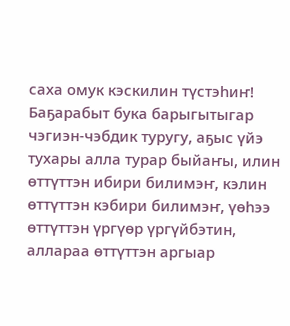саха омук кэскилин түстэһиҥ! Баҕарабыт бука барыгытыгар  чэгиэн-чэбдик туругу, аҕыс үйэ тухары алла турар быйаҥы, илин өттүттэн ибири билимэҥ, кэлин өттүттэн кэбири билимэҥ, үөһээ өттүттэн үргүөр үргүйбэтин, аллараа өттүттэн аргыар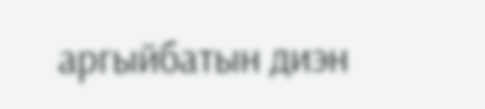аргыйбатын диэн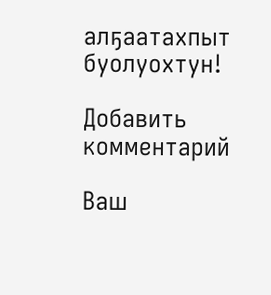алҕаатахпыт буолуохтун!

Добавить комментарий

Ваш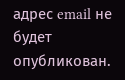адрес email не будет опубликован.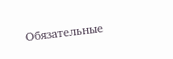Обязательные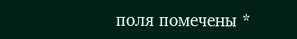поля помечены *